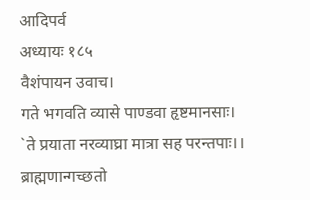आदिपर्व
अध्यायः १८५
वैशंपायन उवाच।
गते भगवति व्यासे पाण्डवा हृष्टमानसाः।
`ते प्रयाता नरव्याघ्रा मात्रा सह परन्तपाः।।
ब्राह्मणान्गच्छतो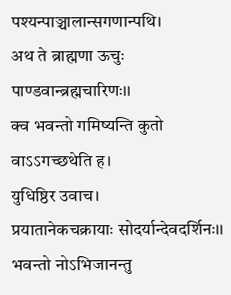पश्यन्पाञ्चालान्सगणान्पथि।
अथ ते ब्राह्मणा ऊचुः पाण्डवान्ब्रह्मचारिणः।।
क्व भवन्तो गमिष्यन्ति कुतो वाऽऽगच्छथेति ह।
युधिष्ठिर उवाच।
प्रयातानेकचक्रायाः सोदर्यान्देवदर्शिनः।।
भवन्तो नोऽभिजानन्तु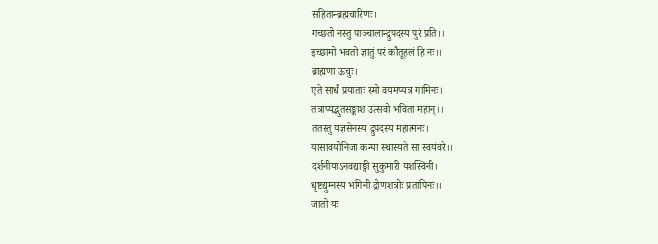सहितान्ब्रह्मचारिणः।
गच्छतो नस्तु पाञ्चालान्द्रुपदस्य पुरं प्रति।।
इच्छामो भवतो ज्ञातुं परं कौतूहलं हि नः।।
ब्राह्मणा ऊचुः।
एते सार्धं प्रयाताः स्मो वयमप्यत्र गामिनः।
तत्राप्यद्भुतसङ्काश उत्सवो भविता महान्।।
ततस्तु यज्ञसेनस्य द्रुपदस्य महात्मनः।
यासावयोनिजा कन्या स्थास्यते सा स्वयंवरे।।
दर्शनीयाऽनवद्याङ्गी सुकुमारी यशस्विनी।
धृष्टद्युम्नस्य भगिनी द्रोणशत्रोः प्रतापिनः।।
जातो यः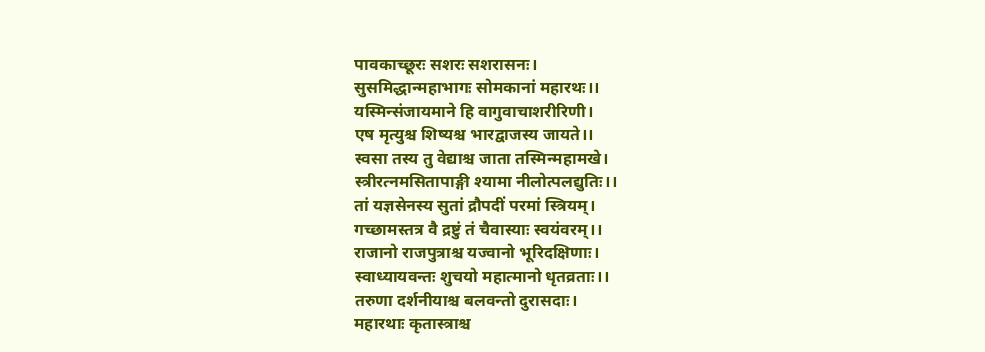पावकाच्छूरः सशरः सशरासनः।
सुसमिद्धान्महाभागः सोमकानां महारथः।।
यस्मिन्संजायमाने हि वागुवाचाशरीरिणी।
एष मृत्युश्च शिष्यश्च भारद्वाजस्य जायते।।
स्वसा तस्य तु वेद्याश्च जाता तस्मिन्महामखे।
स्त्रीरत्नमसितापाङ्गी श्यामा नीलोत्पलद्युतिः।।
तां यज्ञसेनस्य सुतां द्रौपदीं परमां स्त्रियम्।
गच्छामस्तत्र वै द्रष्टुं तं चैवास्याः स्वयंवरम्।।
राजानो राजपुत्राश्च यज्वानो भूरिदक्षिणाः।
स्वाध्यायवन्तः शुचयो महात्मानो धृतव्रताः।।
तरुणा दर्शनीयाश्च बलवन्तो दुरासदाः।
महारथाः कृतास्त्राश्च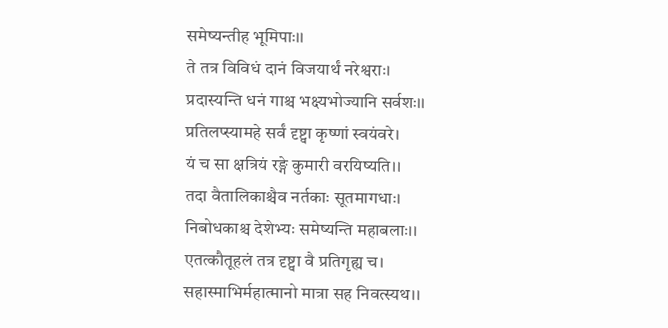समेष्यन्तीह भूमिपाः।।
ते तत्र विविधं दानं विजयार्थं नरेश्वराः।
प्रदास्यन्ति धनं गाश्च भक्ष्यभोज्यानि सर्वशः।।
प्रतिलप्स्यामहे सर्वं दृष्ट्वा कृष्णां स्वयंवरे।
यं च सा क्षत्रियं रङ्गे कुमारी वरयिष्यति।।
तदा वैतालिकाश्चैव नर्तकाः सूतमागधाः।
निबोधकाश्च देशेभ्यः समेष्यन्ति महाबलाः।।
एतत्कौतूहलं तत्र दृष्ट्वा वै प्रतिगृह्य च।
सहास्माभिर्महात्मानो मात्रा सह निवत्स्यथ।।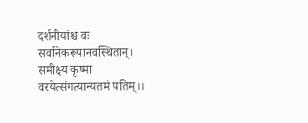दर्शनीयांश्च वः सर्वानेकरूपानवस्थितान्।
समीक्ष्य कृष्मा वरयेत्संगत्यान्यतमं पतिम्।।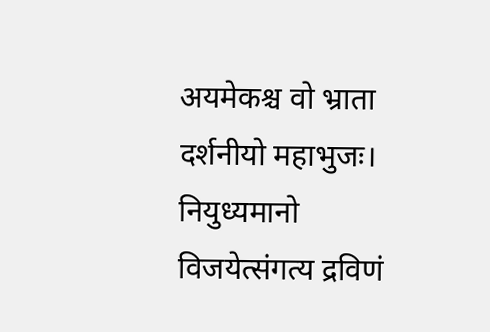अयमेकश्च वो भ्राता दर्शनीयो महाभुजः।
नियुध्यमानो विजयेत्संगत्य द्रविणं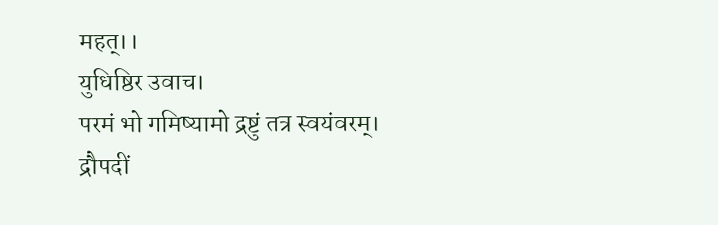महत्।।
युधिष्ठिर उवाच।
परमं भो गमिष्यामो द्रष्टुं तत्र स्वयंवरम्।
द्रौपदीं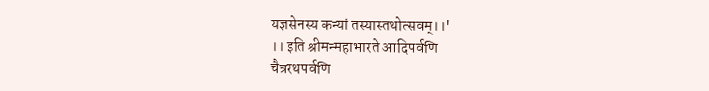यज्ञसेनस्य कन्यां तस्यास्तथोत्सवम्।।'
।। इति श्रीमन्महाभारते आदिपर्वणि
चैत्ररथपर्वणि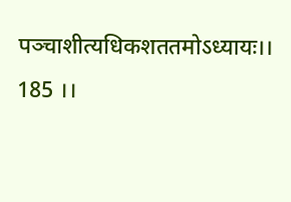पञ्चाशीत्यधिकशततमोऽध्यायः।। 185 ।।